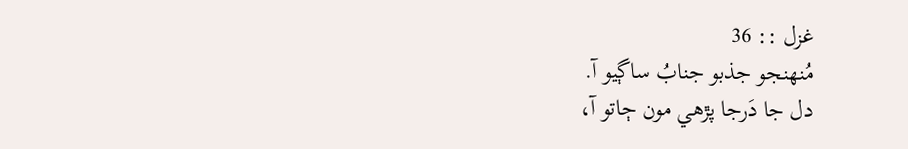غزل :: 36
مُنهنجو جذبو جنابُ ساڳيو آ.
دل جا دَرجا پڙهي مون ڄاتو آ،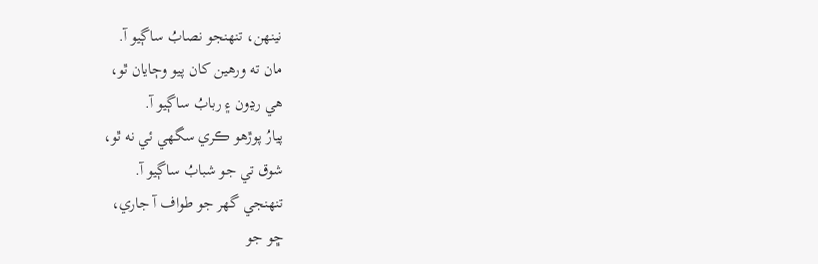نينهن، تنهنجو نصابُ ساڳيو آ.
مان ته ورهين کان پيو وڄايان ٿو،
هي رڍون ۽ ربابُ ساڳيو آ.
پيارُ پوڙهو ڪري سگهي ئي نه ٿو،
شوق تي جو شبابُ ساڳيو آ.
تنهنجي گهر جو طواف آ جاري،
ڇو جو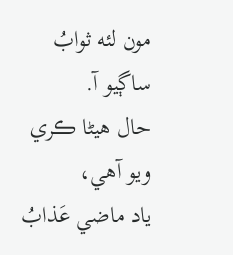مون لئه ثوابُ ساڳيو آ.
حال هيڻا ڪري ويو آهي،
ياد ماضي عَذابُ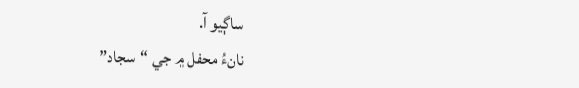ساڳيو آ.
نانءُ محفل ۾ جي “سجاد”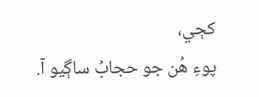کڄي،
پوءِ هُن جو حجابُ ساڳيو آ.